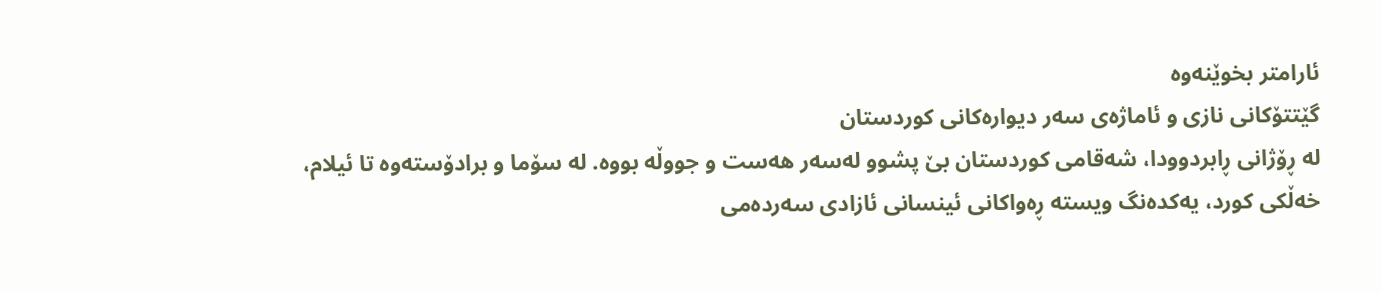ئارامتر بخوێنەوە
گێتتۆکانی نازی و ئاماژەی سەر دیوارەکانی کوردستان
لە ڕۆژانی ڕابردوودا، شەقامی کوردستان بێ پشوو لەسەر هەست و جووڵە بووە. لە سۆما و برادۆستەوە تا ئیلام، خەڵکی کورد، یەکدەنگ ویستە ڕەواکانی ئینسانی ئازادی سەردەمی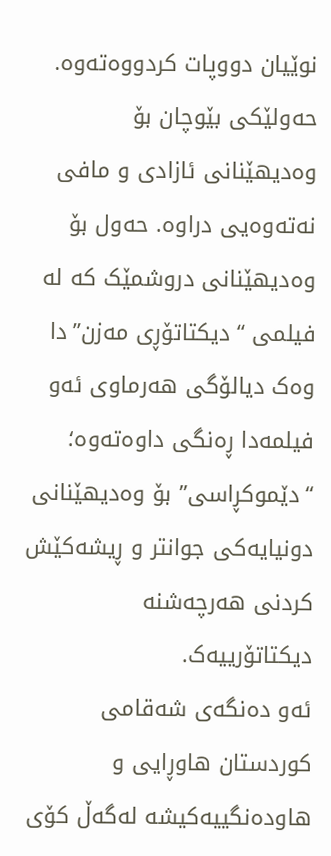نوێیان دووپات کردووەتەوە. حەولێکی بێوچان بۆ وەدیهێنانی ئازادی و مافی نەتەوەیی دراوە. حەول بۆ وەدیهێنانی دروشمێک کە لە فیلمی “دیکتاتۆڕی مەزن”دا وەک دیالۆگی هەرماوی ئەو فیلمەدا ڕەنگی داوەتەوە؛ “دێموکڕاسی” بۆ وەدیهێنانی دونیایەکی جوانتر و ڕیشەکێش کردنی هەرچەشنە دیکتاتۆرییەک.
ئەو دەنگەی شەقامی کوردستان هاوڕایی و هاودەنگییەکیشە لەگەڵ کۆی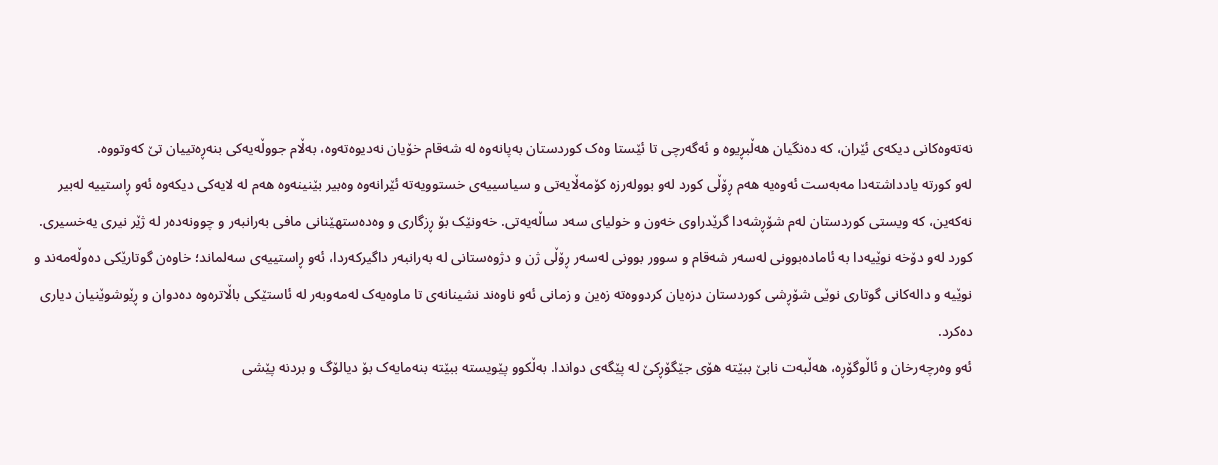نەتەوەکانی دیکەی ئێران، کە دەنگیان هەڵبڕیوە و ئەگەرچی تا ئێستا وەک کوردستان بەپانەوە لە شەقام خۆیان نەدیوەتەوە، بەڵام جووڵەیەکی بنەڕەتییان تێ کەوتووە.
لەو کورتە یادداشتەدا مەبەست ئەوەیە هەم ڕۆڵی کورد لەو بوولەرزە کۆمەڵایەتی و سیاسییەی خستوویەتە ئێرانەوە وەبیر بێنینەوە هەم لە لایەکی دیکەوە ئەو ڕاستییە لەبیر نەکەین، کە ویستی کوردستان لەم شۆڕشەدا گرێدراوی خەون و خولیای سەد ساڵەیەتی. خەونێک بۆ ڕزگاری و وەدەستهێنانی مافی بەرانبەر و چوونەدەر لە ژێر نیری یەخسیری.
کورد لەو دۆخە نوێیەدا بە ئامادەبوونی لەسەر شەقام و سوور بوونی لەسەر ڕۆڵی ژن و دژوەستانی لە بەرانبەر داگیرکەردا، ئەو ڕاستییەی سەلماند؛ خاوەن گوتارێکی دەوڵەمەند و نوێیە و دالەکانی گوتاری نوێی شۆڕشی کوردستان دزەیان کردووەتە زەین و زمانی ئەو ناوەند نشینانەی تا ماوەیەک لەمەوبەر لە ئاستێکی باڵاترەوە دەدوان و ڕێوشوێنیان دیاری دەکرد.
ئەو وەرچەرخان و ئاڵوگۆڕە، هەڵبەت نابێ ببێتە هۆی جێگۆڕکێ لە پێگەی دواندا. بەڵکوو پێویستە ببێتە بنەمایەک بۆ دیالۆگ و بردنە پێشی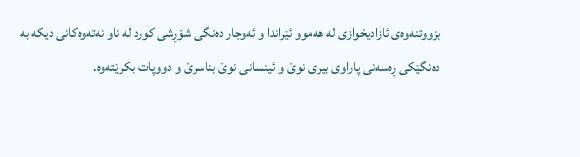بزووتنەوەی ئازادیخوازی لە هەموو ئێراندا و ئەوجار دەنگی شۆڕشی کورد لە ناو نەتەوەکانی دیکە بە دەنگێکی ڕەسەنی پاراوی بیری نوێ و ئینسانی نوێ بناسرێ و دووپات بکرێتەوە.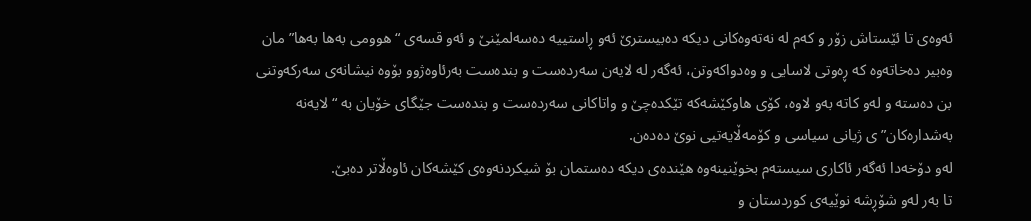ئەوەی تا ئێستاش زۆر و کەم لە نەتەوەکانی دیکە دەبیسترێ ئەو ڕاستییە دەسەلمێنێ و ئەو قسەی “هوومی بەها بەها”مان وەبیر دەخاتەوە کە ڕەوتی لاسایی و وەدواکەوتن، ئەگەر لە لایەن سەردەست و بندەست بەرئاوەژوو بۆوە نیشانەی سەرکەوتنی بن دەستە و لەو کاتە بەو لاوە، کۆی هاوکێشەکە تێکدەچێ و واتاکانی سەردەست و بندەست جێگای خۆیان بە “لایەنە بەشدارەکان”ی ژیانی سیاسی و کۆمەڵایەتیی نوێ دەدەن.
لەو دۆخەدا ئەگەر ئاکاری سیستەم بخوێنینەوە هێندەی دیکە دەستمان بۆ شیکردنەوەی کێشەکان ئاوەڵاتر دەبێ.
تا بەر لەو شۆڕشە نوێیەی کوردستان و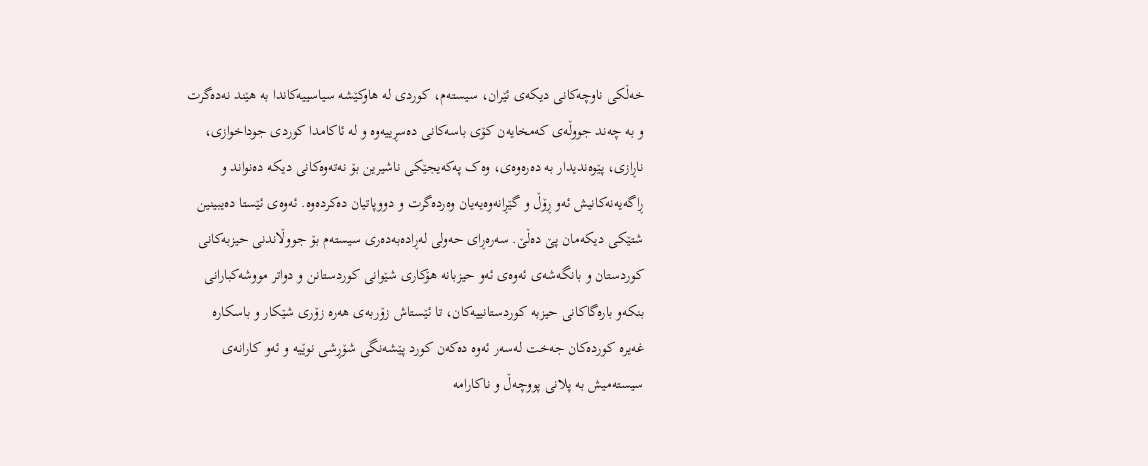خەڵکی ناوچەکانی دیکەی ئێران، سیستەم، کوردی لە هاوکێشە سیاسییەکاندا بە هێند نەدەگرت و بە چەند جووڵەی کەمخایەن کۆی باسەکانی دەسڕییەوە و لە ئاکامدا کوردی جوداخوازی، ناڕازی، پێوەندیدار بە دەرەوەی، وەک پەکەیجێکی ناشیرین بۆ نەتەوەکانی دیکە دەنواند و ڕاگەیەنەکانیش ئەو ڕۆڵ و گێڕانەوەیەیان وەردەگرت و دووپاتیان دەکردەوە. ئەوەی ئێستا دەیبینین شتێکی دیکەمان پێ دەڵێ. سەرەڕای حەولی لەڕادەبەدەری سیستەم بۆ جووڵاندنی حیزبەکانی کوردستان و بانگەشەی ئەوەی ئەو حیزبانە هۆکاری شێوانی کوردستانن و دواتر مووشەکبارانی بنکەو بارەگاکانی حیزبە کوردستانییەکان، تا ئێستاش زۆربەی هەرە زۆری شێکار و باسکارە غەیرە کوردەکان جەخت لەسەر ئەوە دەکەن کورد پێشەنگی شۆڕشی نوێیە و ئەو کارانەی سیستەمیش بە پلانی پووچەڵ و ناکارامە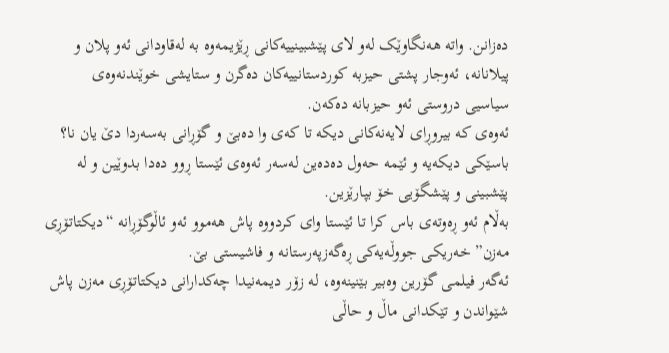دەزانن. واتە هەنگاوێک لەو لای پێشبینییەکانی ڕێژیمەوە بە لەقاودانی ئەو پلان و پیلانانە، ئەوجار پشتی حیزبە کوردستانییەکان دەگرن و ستایشی خوێندنەوەی سیاسیی دروستی ئەو حیزبانە دەکەن.
ئەوەی کە بیروڕای لایەنەکانی دیکە تا کەی وا دەبێ و گۆڕانی بەسەردا دێ یان نا؟ باسێکی دیکەیە و ئێمە حەول دەدەین لەسەر ئەوەی ئێستا ڕوو دەدا بدوێین و لە پێشبینی و پێشگۆیی خۆ بپارێزین.
بەڵام ئەو ڕەوتەی باس کرا تا ئێستا وای کردووە پاش هەموو ئەو ئاڵوگۆڕانە “دیکتاتۆڕی مەزن” خەریکی جووڵەیەکی ڕەگەزپەرستانە و فاشیستی بێ.
ئەگەر فیلمی گۆرین وەبیر بێنینەوە، لە زۆر دیمەنیدا چەکدارانی دیکتاتۆڕی مەزن پاش شێواندن و تێکدانی ماڵ و حاڵی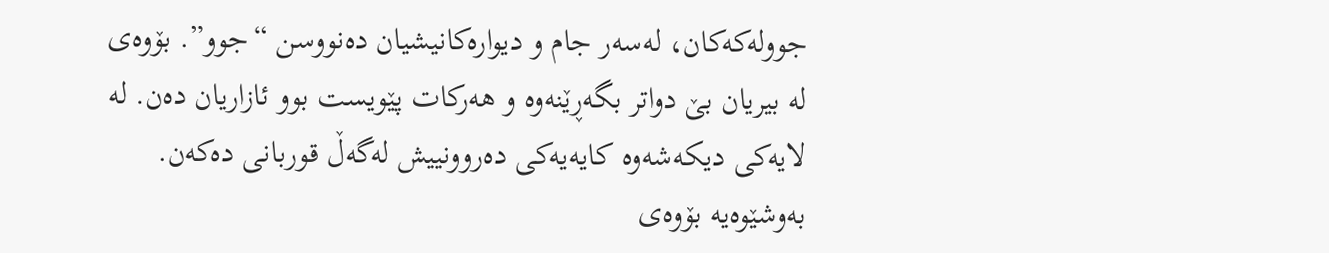جوولەکەکان، لەسەر جام و دیوارەکانیشیان دەنووسن “جوو”. بۆوەی لە بیریان بێ دواتر بگەڕێنەوە و هەرکات پێویست بوو ئازاریان دەن. لە لایەکی دیکەشەوە کایەیەکی دەروونییش لەگەڵ قوربانی دەکەن. بەوشێوەیە بۆوەی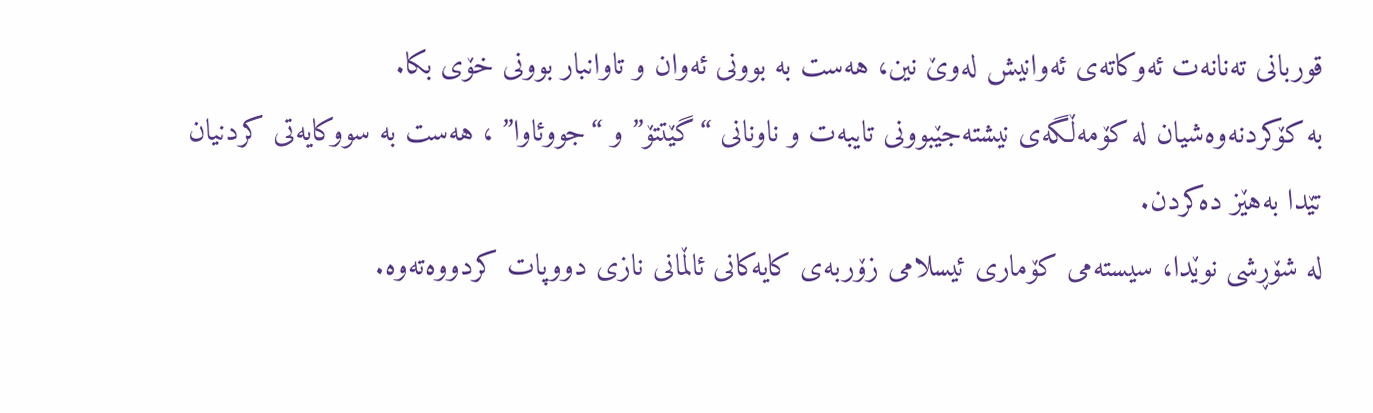قوربانی تەنانەت ئەوکاتەی ئەوانیش لەوێ نین، هەست بە بوونی ئەوان و تاوانبار بوونی خۆی بکا.
بە کۆکردنەوەشیان لە کۆمەڵگەی نیشتەجێبوونی تایبەت و ناونانی “گێتتۆ” و “جووئاوا” ، هەست بە سووکایەتی کردنیان تێدا بەهێز دەکردن.
لە شۆڕشی نوێدا، سیستەمی کۆماری ئیسلامی زۆربەی کایەکانی ئاڵمانی نازی دووپات کردووەتەوە.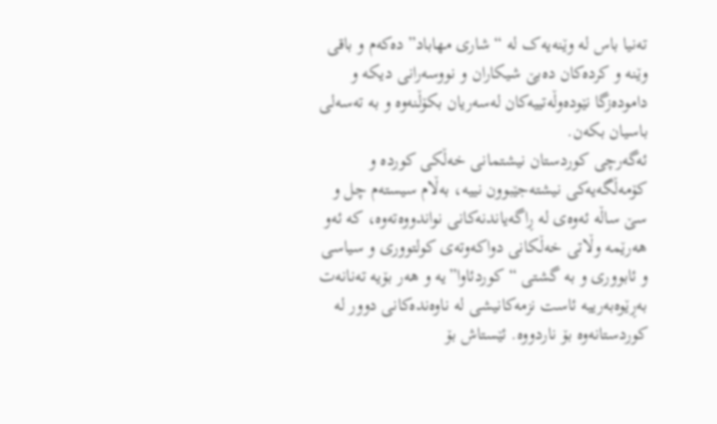تەنیا باس لە وێنەیەک لە “شاری مهاباد” دەکەم و باقی وێنە و کردەکان دەبێ شیکاران و نووسەرانی دیکە و دامودەزگا نێودەوڵەتییەکان لەسەریان بکۆڵنەوە و بە تەسەلی باسیان بکەن.
ئەگەرچی کوردستان نیشتمانی خەڵکی کوردە و کۆمەڵگەیەکی نیشتەجێبوون نییە، بەڵام سیستەم چل و سێ ساڵە ئەوەی لە ڕاگەیاندنەکانی نواندووەتەوە، کە ئەو هەرێمە وڵاتی خەڵکانی دواکەوتەی کولتووری و سیاسی و ئابووری و بە گشتی “کوردئاوا”یە و هەر بۆیە تەنانەت بەڕێوەبەرییە ئاست نزمەکانیشی لە ناوەندەکانی دوور لە کوردستانەوە بۆ ناردووە. ئێستاش بۆ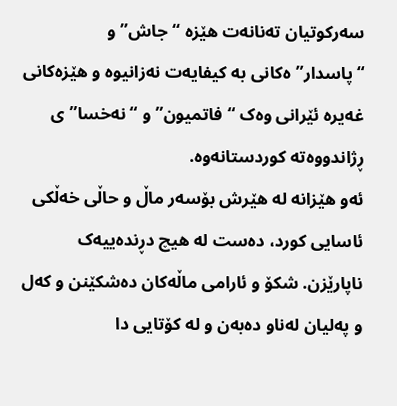سەرکوتیان تەنانەت هێزە “جاش” و “پاسدار”ەکانی بە کیفایەت نەزانیوە و هێزەکانی غەیرە ئێرانی وەک “فاتمیون” و “نەخسا”ی ڕژاندووەتە کوردستانەوە.
ئەو هێزانە لە هێرش بۆسەر ماڵ و حاڵی خەڵکی ئاسایی کورد، دەست لە هیچ دڕندەییەک ناپارێزن. شکۆ و ئارامی ماڵەکان دەشکێنن و کەل و پەلیان لەناو دەبەن و لە کۆتایی دا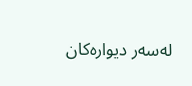لەسەر دیوارەکان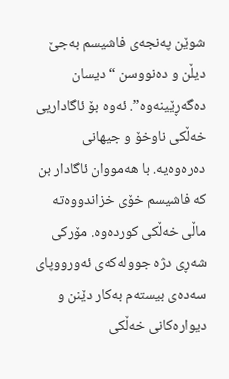شوێن پەنجەی فاشیسم بەجێ ديڵن و دەنووسن “دیسان دەگەڕێینەوە”. ئەوە بۆ ئاگاداریی خەڵکی ناوخۆ و جیهانی دەرەوەیە. با هەمووان ئاگادار بن کە فاشیسم خۆی خزاندووەتە ماڵی خەڵکی کوردەوە. مۆرکی شەڕی دژە جوولەکەی ئەورووپای سەدەی بیستەم بەکار دێنن و دیوارەکانی خەڵکی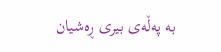بە پەڵەی بیری ڕەشیان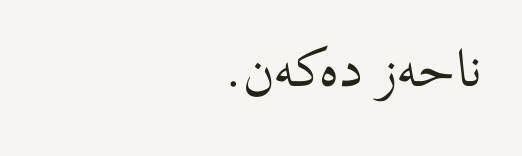ناحەز دەکەن.